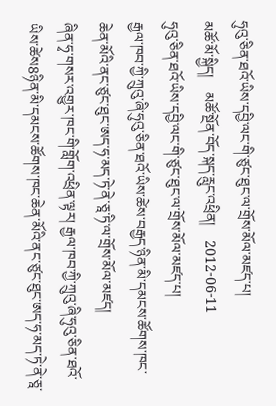ཧུའུ་ཅིན་ཐའོ་ཡིས་དབྱི་ལང་གི་ཙུང་ཐུང་ལ་གྲོས་མོལ་མཛད་པ།
མཚོ་མོ་སྐྱིད།    མཚོ་སྔོན་བོད་སྐད་རླུང་འཕྲིན།    2012-06-11
ཧུའུ་ཅིན་ཐའོ་ཡིས་དབྱི་ལང་གི་ཙུང་ཐུང་ལ་གྲོས་མོལ་མཛད་པ།
རྒྱལ་ཁབ་ཀྱི་ཀྲུའུ་ཞི་ཧུའུ་ཅིན་ཐའོ་ཡིས་ཚེས་བརྒྱད་ཉིན་མི་དམངས་ཚོགས་ཁང་ཆེན་མོའི་ནང་ཙུང་ཐུང་ཨད་ཧ་མད་ཏེ་ནེ་ཅཱ་ཏི་ལ་གྲོས་མོལ་མཛད།
ཞིན་ཧྭ་གསར་འགྱུར་ཁང་གི་གློག་འཕྲིན་ལྟར། རྒྱལ་ཁབ་ཀྱི་ཀྲུའུ་ཞི་ཧུའུ་ཅིན་ཐའོ་ཡིས་ཚེས8ཉིན་མི་དམངས་ཚོགས་ཁང་ཆེན་མོའི་ནང་ཙུང་ཐུང་ཨད་ཧ་མད་ཏེ་ནེ་ཅཱ་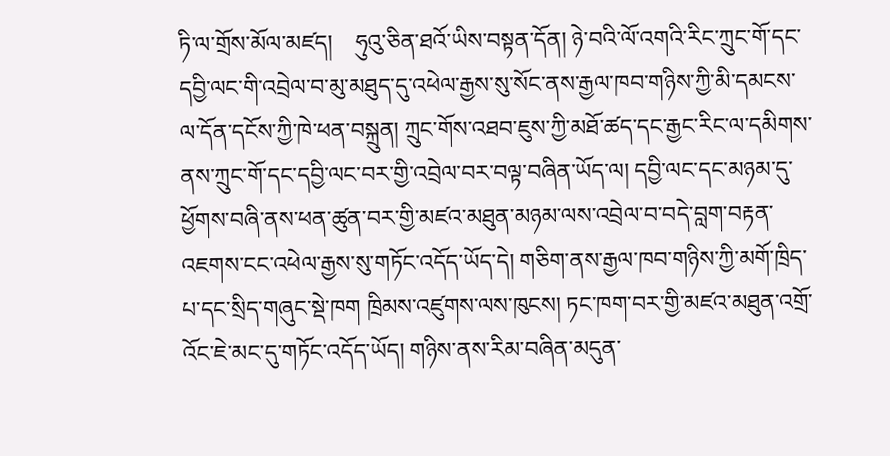ཏི་ལ་གྲོས་མོལ་མཛད།    ཧུའུ་ཅིན་ཐའོ་ཡིས་བསྟན་དོན། ཉེ་བའི་ལོ་འགའི་རིང་ཀྲུང་གོ་དང་དབྱི་ལང་གི་འབྲེལ་བ་མུ་མཐུད་དུ་འཕེལ་རྒྱས་སུ་སོང་ནས་རྒྱལ་ཁབ་གཉིས་ཀྱི་མི་དམངས་ལ་དོན་དངོས་ཀྱི་ཁེ་ཕན་བསྐྲུན། ཀྲུང་གོས་འཐབ་ཇུས་ཀྱི་མཐོ་ཚད་དང་རྒྱང་རིང་ལ་དམིགས་ནས་ཀྲུང་གོ་དང་དབྱི་ལང་བར་གྱི་འབྲེལ་བར་བལྟ་བཞིན་ཡོད་ལ། དབྱི་ལང་དང་མཉམ་དུ་ཕྱོགས་བཞི་ནས་ཕན་ཚུན་བར་གྱི་མཛའ་མཐུན་མཉམ་ལས་འབྲེལ་བ་བདེ་བླག་བརྟན་འཇགས་ངང་འཕེལ་རྒྱས་སུ་གཏོང་འདོད་ཡོད་དེ། གཅིག་ནས་རྒྱལ་ཁབ་གཉིས་ཀྱི་མགོ་ཁྲིད་པ་དང་སྲིད་གཞུང་སྡེ་ཁག ཁྲིམས་འཛུགས་ལས་ཁུངས། ཏང་ཁག་བར་གྱི་མཛའ་མཐུན་འགྲོ་འོང་ཇེ་མང་དུ་གཏོང་འདོད་ཡོད། གཉིས་ནས་རིམ་བཞིན་མདུན་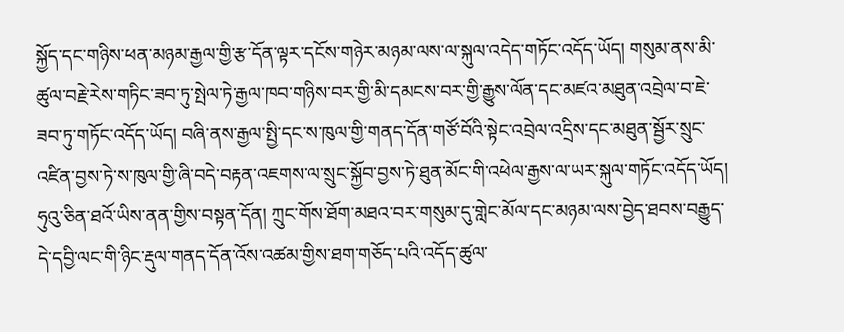སྐྱོད་དང་གཉིས་ཕན་མཉམ་རྒྱལ་གྱི་རྩ་དོན་ལྟར་དངོས་གཉེར་མཉམ་ལས་ལ་སྐུལ་འདེད་གཏོང་འདོད་ཡོད། གསུམ་ནས་མི་ཚུལ་བརྗེ་རེས་གཏིང་ཟབ་ཏུ་སྤེལ་ཏེ་རྒྱལ་ཁབ་གཉིས་བར་གྱི་མི་དམངས་བར་གྱི་རྒྱུས་ལོན་དང་མཛའ་མཐུན་འབྲེལ་བ་ཇེ་ཟབ་ཏུ་གཏོང་འདོད་ཡོད། བཞི་ནས་རྒྱལ་སྤྱི་དང་ས་ཁུལ་གྱི་གནད་དོན་གཙོ་བོའི་སྟེང་འབྲེལ་འདྲིས་དང་མཐུན་སྦྱོར་སྲུང་འཛིན་བྱས་ཏེ་ས་ཁུལ་གྱི་ཞི་བདེ་བརྟན་འཇགས་ལ་སྲུང་སྐྱོབ་བྱས་ཏེ་ཐུན་མོང་གི་འཕེལ་རྒྱས་ལ་ཡར་སྐུལ་གཏོང་འདོད་ཡོད།    ཧུའུ་ཅིན་ཐའོ་ཡིས་ནན་གྱིས་བསྟན་དོན། ཀྲུང་གོས་ཐོག་མཐའ་བར་གསུམ་དུ་གླེང་མོལ་དང་མཉམ་ལས་བྱེད་ཐབས་བརྒྱུད་དེ་དབྱི་ལང་གི་ཉིང་རྡུལ་གནད་དོན་འོས་འཚམ་གྱིས་ཐག་གཅོད་པའི་འདོད་ཚུལ་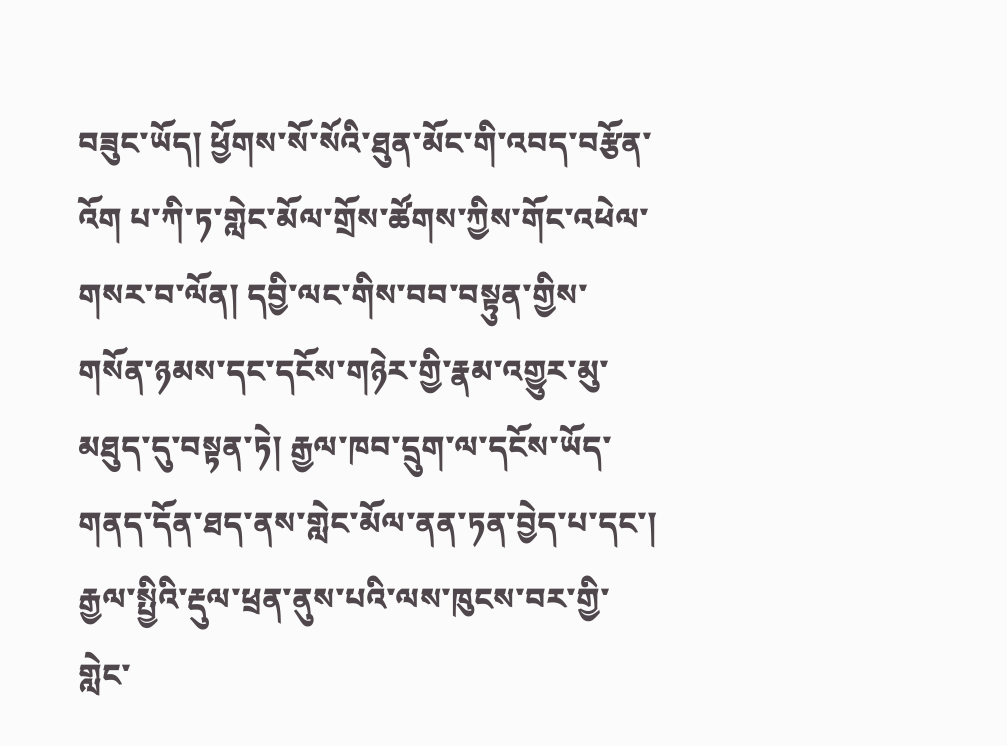བཟུང་ཡོད། ཕྱོགས་སོ་སོའི་ཐུན་མོང་གི་འབད་བརྩོན་འོག པ་ཀི་ཏ་གླེང་མོལ་གྲོས་ཚོགས་ཀྱིས་གོང་འཕེལ་གསར་བ་ལོན། དབྱི་ལང་གིས་བབ་བསྟུན་གྱིས་གསོན་ཉམས་དང་དངོས་གཉེར་གྱི་རྣམ་འགྱུར་མུ་མཐུད་དུ་བསྟན་ཏེ། རྒྱལ་ཁབ་དྲུག་ལ་དངོས་ཡོད་གནད་དོན་ཐད་ནས་གླེང་མོལ་ནན་ཏན་བྱེད་པ་དང་། རྒྱལ་སྤྱིའི་རྡུལ་ཕྲན་ནུས་པའི་ལས་ཁུངས་བར་གྱི་གླེང་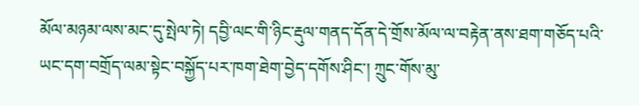མོལ་མཉམ་ལས་མང་དུ་སྤེལ་ཏེ། དབྱི་ལང་གི་ཉིང་རྡུལ་གནད་དོན་དེ་གྲོས་མོལ་ལ་བརྟེན་ནས་ཐག་གཅོད་པའི་ཡང་དག་བགྲོད་ལམ་སྟེང་བསྐྱོད་པར་ཁག་ཐེག་བྱེད་དགོས་ཤིང་། ཀྲུང་གོས་མུ་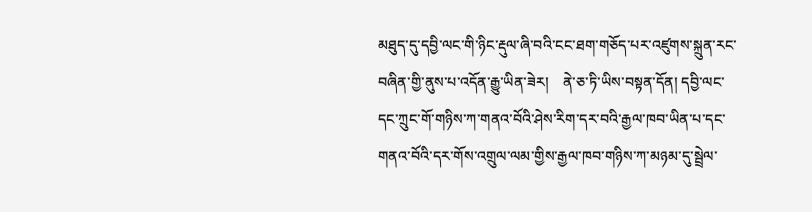མཐུད་དུ་དབྱི་ལང་གི་ཉིང་རྡུལ་ཞི་བའི་ངང་ཐག་གཅོད་པར་འཛུགས་སྐྲུན་རང་བཞིན་གྱི་ནུས་པ་འདོན་རྒྱུ་ཡིན་ཟེར།    ནེ་ཅ་ཏི་ཡིས་བསྟན་དོན། དབྱི་ལང་དང་ཀྲུང་གོ་གཉིས་ཀ་གནའ་བོའི་ཤེས་རིག་དར་བའི་རྒྱལ་ཁབ་ཡིན་པ་དང་གནའ་བོའི་དར་གོས་འགྲུལ་ལམ་གྱིས་རྒྱལ་ཁབ་གཉིས་ཀ་མཉམ་དུ་སྦྲེལ་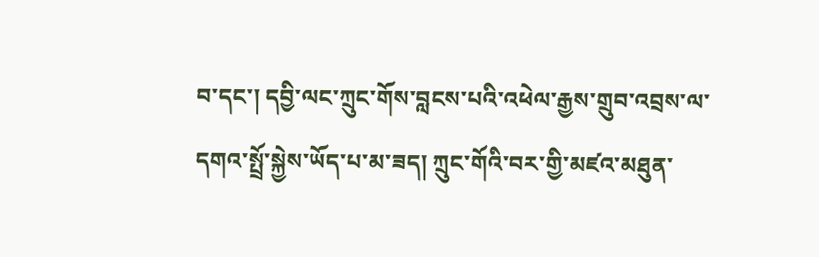བ་དང་། དབྱི་ལང་ཀྲུང་གོས་བླངས་པའི་འཕེལ་རྒྱས་གྲུབ་འབྲས་ལ་དགའ་སྤྲོ་སྐྱེས་ཡོད་པ་མ་ཟད། ཀྲུང་གོའི་བར་གྱི་མཛའ་མཐུན་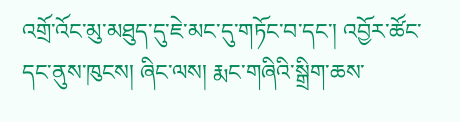འགྲོ་འོང་མུ་མཐུད་དུ་ཇེ་མང་དུ་གཏོང་བ་དང་། འབྱོར་ཚོང་དང་ནུས་ཁུངས། ཞིང་ལས། རྨང་གཞིའི་སྒྲིག་ཆས་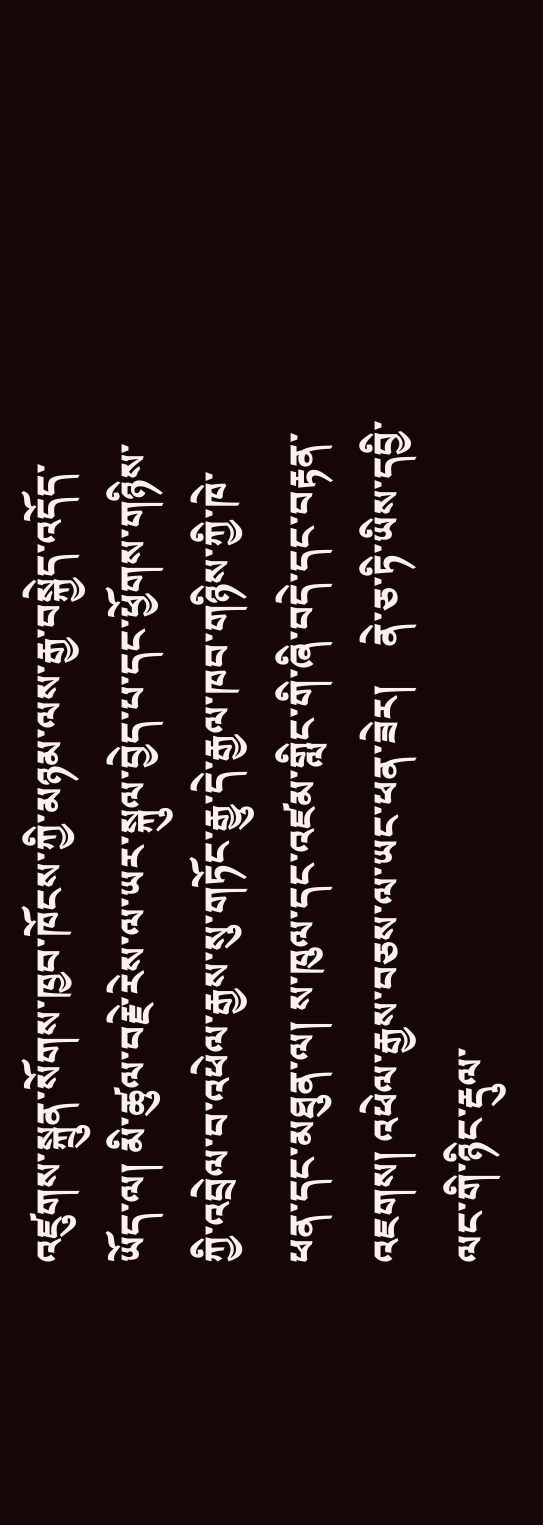འཛུགས་སྐྲུན་སོགས་ཁྱབ་ཁོངས་ཀྱི་མཉམ་ལས་རྒྱ་བསྐྱེད་འདོད་ཡོད་ལ། མི་ཚུལ་བརྗེ་རེས་ལ་ཡར་སྐུལ་བྱེད་པ་དང་ཕྱོགས་གཉིས་ཀྱི་འབྲེལ་བ་འཕེལ་རྒྱས་སུ་གཏོང་རྒྱུ་དེ་རྒྱལ་ཁབ་གཉིས་ཀྱི་ཁེ་ཕན་དང་མཐུན་ལ། ས་ཁུལ་དང་འཛམ་གླིང་གི་ཞི་བདེ་དང་བརྟན་འཇགས། འཕེལ་རྒྱས་བཅས་ལ་ཡང་ཕན་ཟེར།    ནེ་ཅ་ཏི་ཡིས་དབྱི་ལང་གི་ཉིང་རྡུལ་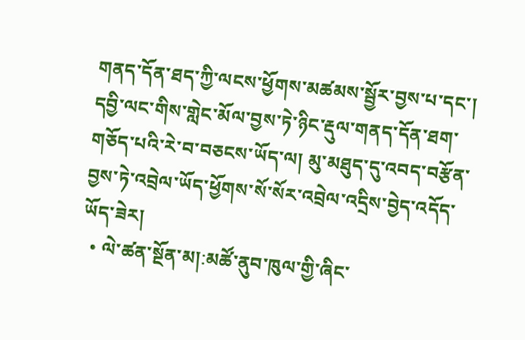གནད་དོན་ཐད་ཀྱི་ལངས་ཕྱོགས་མཚམས་སྦྱོར་བྱས་པ་དང་། དབྱི་ལང་གིས་གླེང་མོལ་བྱས་ཏེ་ཉིང་རྡུལ་གནད་དོན་ཐག་གཅོད་པའི་རེ་བ་བཅངས་ཡོད་ལ། མུ་མཐུད་དུ་འབད་བརྩོན་བྱས་ཏེ་འབྲེལ་ཡོད་ཕྱོགས་སོ་སོར་འབྲེལ་འདྲིས་བྱེད་འདོད་ཡོད་ཟེར།
  • ལེ་ཚན་སྔོན་མ།:མཚོ་ནུབ་ཁུལ་གྱི་ཞིང་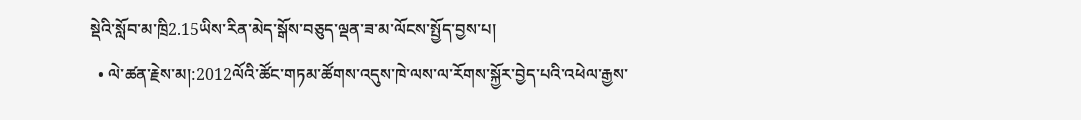སྡེའི་སློབ་མ་ཁྲི2.15ཡིས་རིན་མེད་སྒོས་བཅུད་ལྡན་ཟ་མ་ལོངས་སྤྱོད་བྱས་པ།
  • ལེ་ཚན་རྗེས་མ།:2012ལོའི་ཚོང་གཏམ་ཚོགས་འདུས་ཁེ་ལས་ལ་རོགས་སྐྱོར་བྱེད་པའི་འཕེལ་རྒྱས་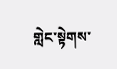གླེང་སྟེགས་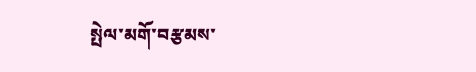སྤེལ་མགོ་བརྩམས་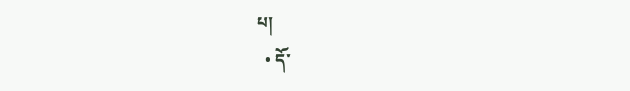པ།
  • དོ་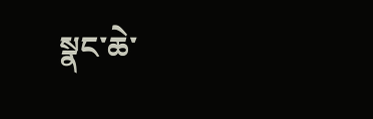སྣང་ཆེ་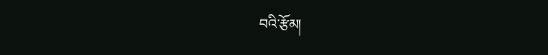བའི་རྩོམ།